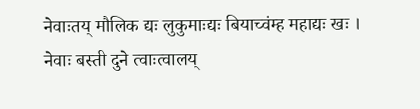नेवाःतय् मौलिक द्यः लुकुमाःद्यः बियाच्वंम्ह महाद्यः खः । नेवाः बस्ती दुने त्वाःत्वालय्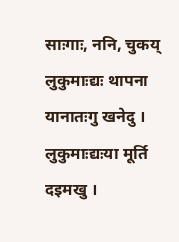साःगाः, ननि, चुकय् लुकुमाःद्यः थापना यानातःगु खनेदु । लुकुमाःद्यःया मूर्ति दइमखु ।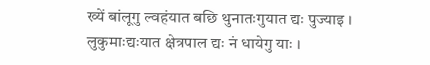ख्यें बांलूगु ल्वहंयात बछि थुनातःगुयात द्यः पुज्याइ ।
लुकुमाःद्यःयात क्षेत्रपाल द्यः नं धायेगु याः ।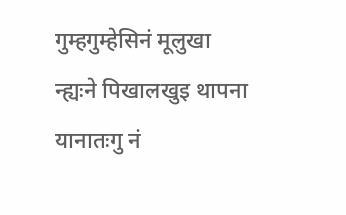गुम्हगुम्हेसिनं मूलुखा न्ह्यःने पिखालखुइ थापना यानातःगु नं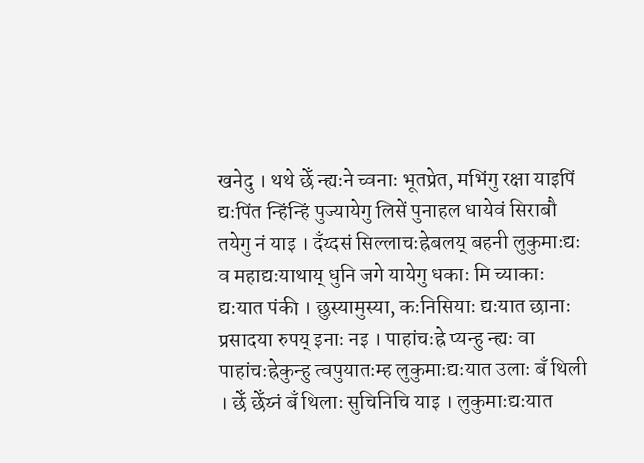खनेदु । थथे छेँ न्ह्यःने च्वनाः भूतप्रेत, मभिंगु रक्षा याइपिं द्यःपिंत न्हिंन्हिं पुज्यायेगु लिसें पुनाहल धायेवं सिराबौ तयेगु नं याइ । दँय्दसं सिल्लाचःह्रेबलय् बहनी लुकुमाःद्यः व महाद्यःयाथाय् धुनि जगे यायेगु धकाः मि च्याकाः द्यःयात पंकी । छुस्यामुस्या, कःनिसियाः द्यःयात छानाः प्रसादया रुपय् इनाः नइ । पाहांचःह्रे प्यन्हु न्ह्यः वा पाहांचःह्रेकुन्हु त्वपुयातःम्ह लुकुमाःद्यःयात उलाः बँ थिली । छेँ छेँय्नं बँ थिलाः सुचिनिचि याइ । लुकुमाःद्यःयात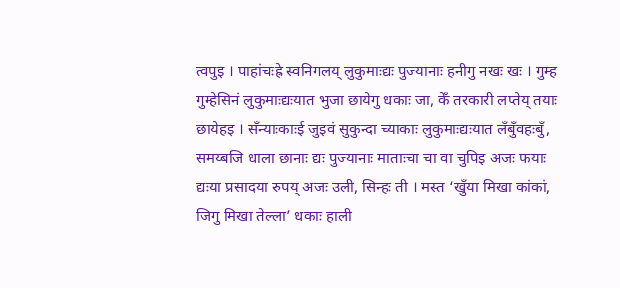त्वपुइ । पाहांचःह्रे स्वनिगलय् लुकुमाःद्यः पुज्यानाः हनीगु नखः खः । गुम्ह गुम्हेसिनं लुकुमाःद्यःयात भुजा छायेगु धकाः जा, केँ तरकारी लप्तेय् तयाः छायेहइ । सँन्याःकाःई जुइवं सुकुन्दा च्याकाः लुकुमाःद्यःयात लँबुँवहःबुँ, समय्बजि धाला छानाः द्यः पुज्यानाः माताःचा चा वा चुपिइ अजः फयाः द्यःया प्रसादया रुपय् अजः उली, सिन्हः ती । मस्त ‘खुँया मिखा कांकां, जिगु मिखा तेल्ला’ धकाः हाली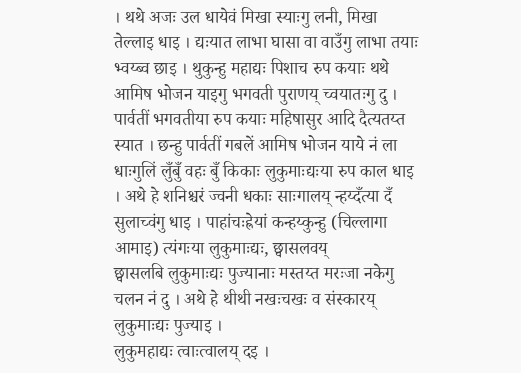। थथे अजः उल धायेवं मिखा स्याःगु लनी, मिखा तेल्लाइ धाइ । द्यःयात लाभा घासा वा वाउँगु लाभा तयाः भ्वय्ब्व छाइ । थुकुन्हु महाद्यः पिशाच रुप कयाः थथे आमिष भोजन याइगु भगवती पुराणय् च्वयातःगु दु । पार्वतीं भगवतीया रुप कयाः महिषासुर आदि दैत्यतय्त स्यात । छन्हु पार्वतीं गबलें आमिष भोजन याये नं ला धाःगुलिं लुँबुँ वहः बुँ किकाः लुकुमाःद्यःया रुप काल धाइ । अथे हे शनिश्चरं ज्वनी धकाः साःगालय् न्हय्दँत्या दँ सुलाच्वंगु धाइ । पाहांचःह्रेयां कन्हय्कुन्हु (चिल्लागा आमाइ) त्यंगःया लुकुमाःद्यः, छ्वासलवय्
छ्वासलबि लुकुमाःद्यः पुज्यानाः मस्तय्त मरःजा नकेगु चलन नं दु । अथे हे थीथी नखःचखः व संस्कारय् लुकुमाःद्यः पुज्याइ ।
लुकुमहाद्यः त्वाःत्वालय् दइ ।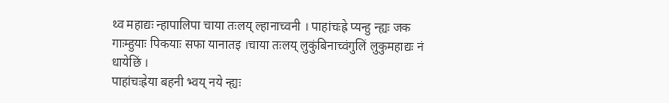थ्व महाद्यः न्हापालिपा चाया तःलय् ल्हानाच्वनी । पाहांचःह्रे प्यन्हु न्ह्यः जक गाःम्हुयाः पिकयाः सफा यानातइ ।चाया तःलय् लुकुंबिनाच्वंगुलिं लुकुमहाद्यः नं धायेछिं ।
पाहांचःह्रेया बहनी भ्वय् नये न्ह्यः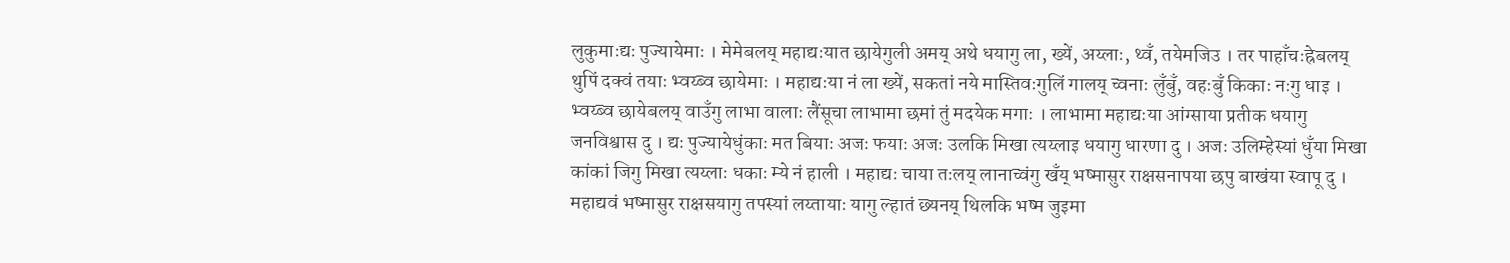लुकुमाःद्यः पुज्यायेमाः । मेमेबलय् महाद्यःयात छायेगुली अमय् अथे धयागु ला, ख्यें, अय्लाः, थ्वँ, तयेमजिउ । तर पाहाँचःह्रेबलय् थुपिं दक्वं तयाः भ्वय्ब्व छायेमाः । महाद्यःया नं ला ख्यें, सकतां नये मास्तिवःगुलिं गालय् च्वनाः लुँबुँ, वहःबुँ किकाः नःगु धाइ । भ्वय्ब्व छायेबलय् वाउँगु लाभा वालाः लैंसूचा लाभामा छमां तुं मदयेक मगाः । लाभामा महाद्यःया आंग्साया प्रतीक धयागु जनविश्वास दु । द्यः पुज्यायेधुंकाः मत बियाः अजः फयाः अजः उलकि मिखा त्यय्लाइ धयागु धारणा दु । अजः उलिम्हेस्यां धुँया मिखा कांकां जिगु मिखा त्यय्लाः धकाः म्ये नं हाली । महाद्यः चाया तःलय् लानाच्वंगु खँय् भष्मासुर राक्षसनापया छपु बाखंया स्वापू दु । महाद्यवं भष्मासुर राक्षसयागु तपस्यां लय्तायाः यागु ल्हातं छ्यनय् थिलकि भष्म जुइमा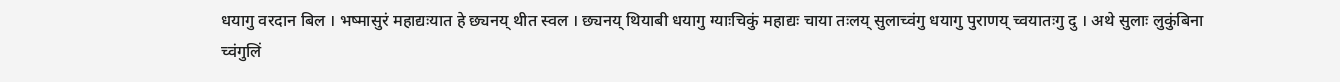धयागु वरदान बिल । भष्मासुरं महाद्यःयात हे छ्यनय् थीत स्वल । छ्यनय् थियाबी धयागु ग्याःचिकुं महाद्यः चाया तःलय् सुलाच्वंगु धयागु पुराणय् च्वयातःगु दु । अथे सुलाः लुकुंबिना च्वंगुलिं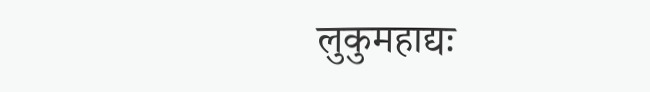लुकुमहाद्यः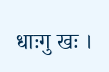धाःगु खः ।